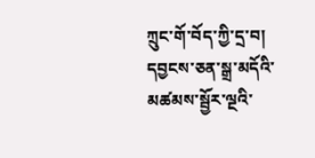ཀྲུང་གོ་བོད་ཀྱི་དྲ་བ།
དབྱངས་ཅན་སྒྲ་མདོའི་མཚམས་སྦྱོར་ལྔའི་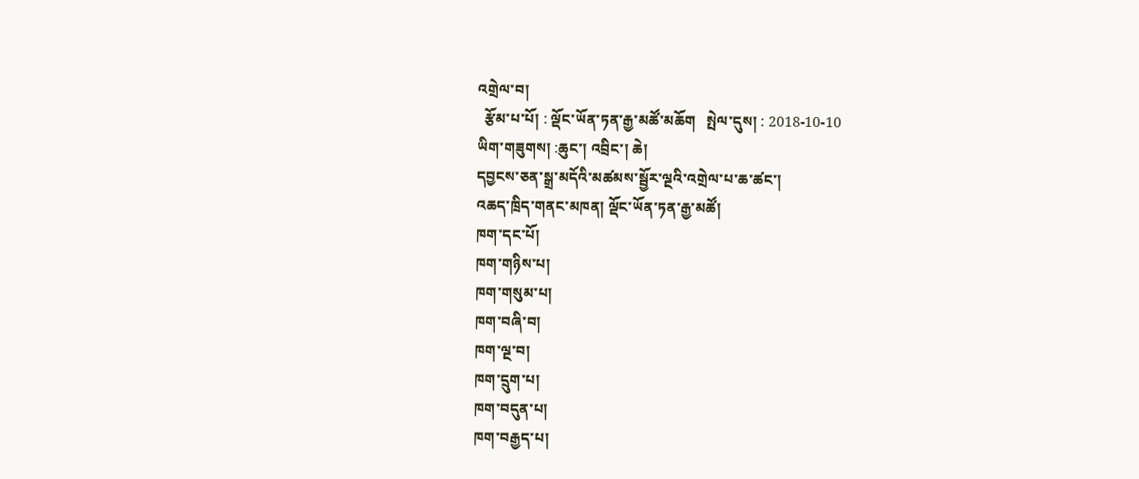འགྲེལ་བ།
  རྩོམ་པ་པོ། : ལྡོང་ཡོན་ཏན་རྒྱ་མཚོ་མཆོག   སྤེལ་དུས། : 2018-10-10
ཡིག་གཟུགས། :ཆུང་། འབྲིང་། ཆེ།
དབྱངས་ཅན་སྒྲ་མདོའི་མཚམས་སྦྱོར་ལྔའི་འགྲེལ་པ་ཆ་ཚང་།
འཆད་ཁྲིད་གནང་མཁན། ལྡོང་ཡོན་ཏན་རྒྱ་མཚོ།
ཁག་དང་པོ།
ཁག་གཉིས་པ།
ཁག་གསུམ་པ།
ཁག་བཞི་བ།
ཁག་ལྔ་བ།
ཁག་དྲུག་པ།
ཁག་བདུན་པ།
ཁག་བརྒྱད་པ།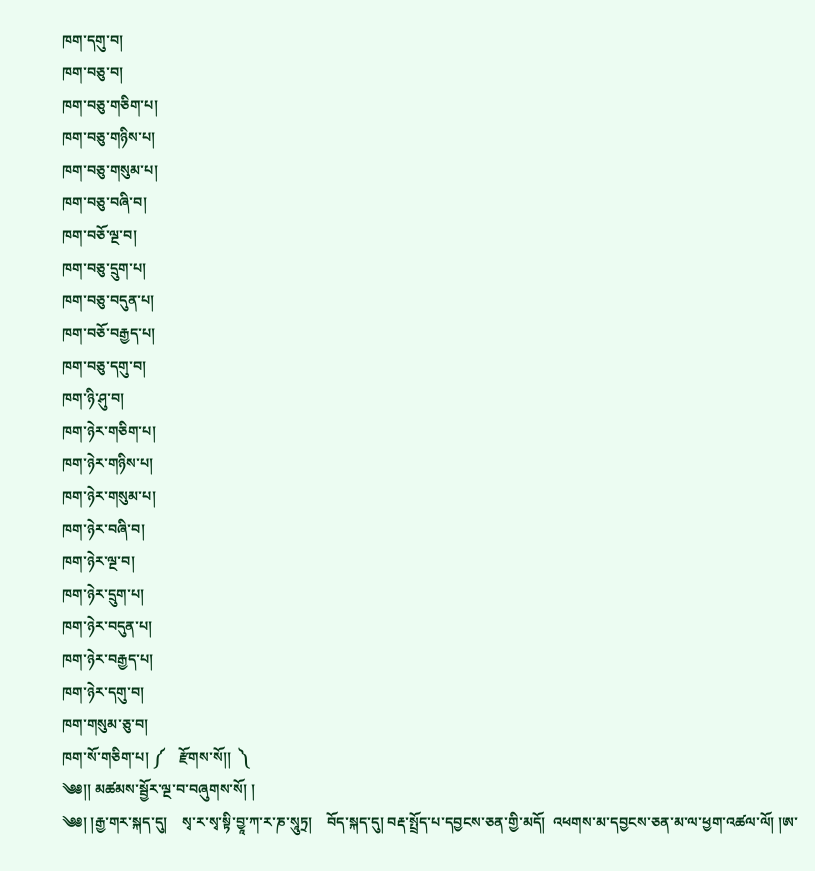ཁག་དགུ་བ།
ཁག་བཅུ་བ།
ཁག་བཅུ་གཅིག་པ།
ཁག་བཅུ་གཉིས་པ།
ཁག་བཅུ་གསུམ་པ།
ཁག་བཅུ་བཞི་བ།
ཁག་བཅོ་ལྔ་བ།
ཁག་བཅུ་དྲུག་པ།
ཁག་བཅུ་བདུན་པ།
ཁག་བཅོ་བརྒྱད་པ།
ཁག་བཅུ་དགུ་བ།
ཁག་ཉི་ཤུ་བ།
ཁག་ཉེར་གཅིག་པ།
ཁག་ཉེར་གཉིས་པ།
ཁག་ཉེར་གསུམ་པ།
ཁག་ཉེར་བཞི་བ།
ཁག་ཉེར་ལྔ་བ།
ཁག་ཉེར་དྲུག་པ།
ཁག་ཉེར་བདུན་པ།
ཁག་ཉེར་བརྒྱད་པ།
ཁག་ཉེར་དགུ་བ།
ཁག་གསུམ་ཅུ་བ།
ཁག་སོ་གཅིག་པ། ༼    རྫོགས་སོ།།  ༽
༄༅།། མཚམས་སྦྱོར་ལྔ་བ་བཞུགས་སོ། །
༄༅། །རྒྱ་གར་སྐད་དུ།    སྭ་ར་སྭ་སྟི་བྱཱ་ཀ་ར་ཎ་སཱུཏྲ།    བོད་སྐད་དུ། བརྡ་སྤྲོད་པ་དབྱངས་ཅན་གྱི་མདོ།  འཕགས་མ་དབྱངས་ཅན་མ་ལ་ཕྱག་འཚལ་ལོ། །ཨ་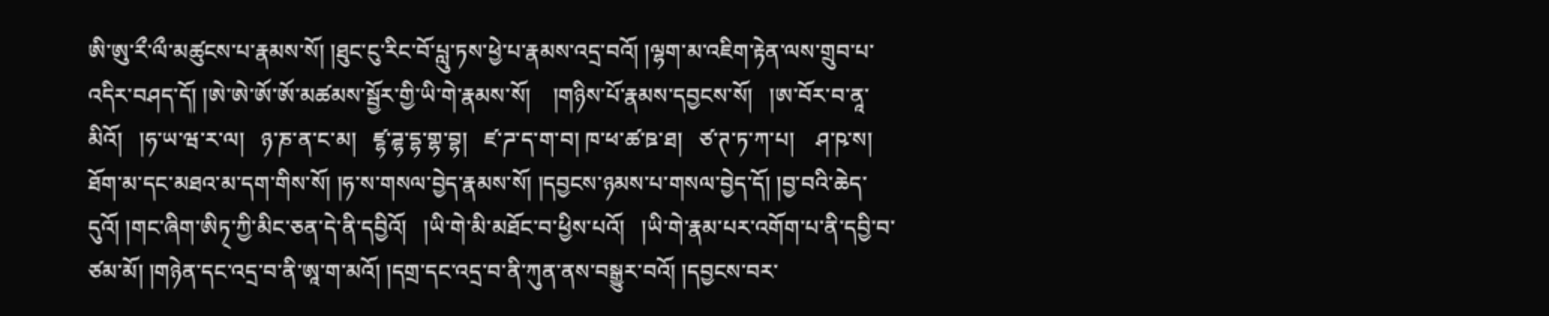ཨི་ཨུ་རྀ་ལྀ་མཚུངས་པ་རྣམས་སོ། །ཐུང་ངུ་རིང་བོ་པླུ་ཏས་ཕྱེ་པ་རྣམས་འདྲ་བའོ། །ལྷག་མ་འཇིག་རྟེན་ལས་གྲུབ་པ་འདིར་བཤད་དོ། །ཨེ་ཨེ་ཨོ་ཨོ་མཚམས་སྦྱོར་གྱི་ཡི་གེ་རྣམས་སོ།    །གཉིས་པོ་རྣམས་དབྱངས་སོ།   །ཨ་བོར་བ་ནཱ་མིའོ།   །ཧ་ཡ་ཝ་ར་ལ།   ཉ་ཎ་ན་ང་མ།   ཛྷ་ཌྷ་དྷ་གྷ་བྷ།   ཛ་ཌ་ད་ག་བ། ཁ་ཕ་ཚ་ཋ་ཐ།   ཙ་ཊ་ཏ་ཀ་པ།    ཤ་ཥ་ས།       ཐོག་མ་དང་མཐའ་མ་དག་གིས་སོ། །ཧ་ས་གསལ་བྱེད་རྣམས་སོ། །དབྱངས་ཉམས་པ་གསལ་བྱེད་དོ། །བྱ་བའི་ཆེད་དུའོ། །གང་ཞིག་ཨིཏ྄་ཀྱི་མིང་ཅན་དེ་ནི་དབྱིའོ།   །ཡི་གེ་མི་མཐོང་བ་ཕྱིས་པའོ།   །ཡི་གེ་རྣམ་པར་འགོག་པ་ནི་དབྱི་བ་ཙམ་མོ། །གཉེན་དང་འདྲ་བ་ནི་ཨཱ་ག་མའོ། །དགྲ་དང་འདྲ་བ་ནི་ཀུན་ནས་བསྒྱུར་བའོ། །དབྱངས་བར་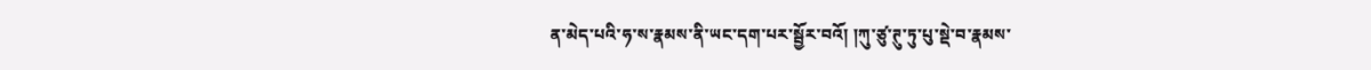ན་མེད་པའི་ཧ་ས་རྣམས་ནི་ཡང་དག་པར་སྦྱོར་བའོ། །ཀུ་ཙུ་ཊུ་ཏུ་པུ་སྡེ་བ་རྣམས་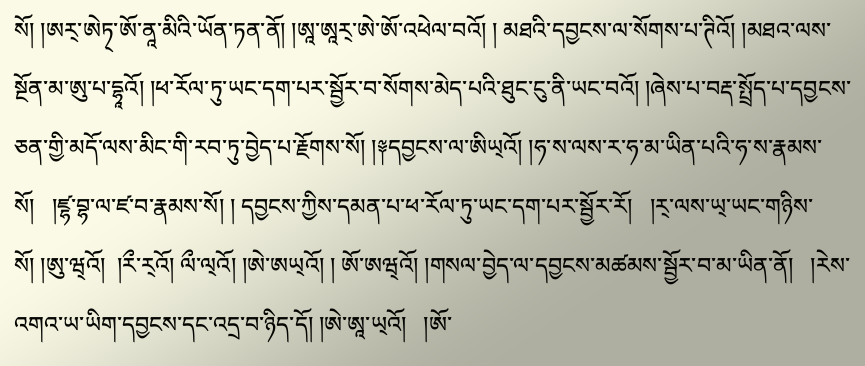སོ། །ཨར྄་ཨེཏ྄་ཨོ་ནཱ་མིའི་ཡོན་ཏན་ནོ། །ཨཱ་ཨཱར྄་ཨེ་ཨོ་འཕེལ་བའོ། ། མཐའི་དབྱངས་ལ་སོགས་པ་ཊིའོ། །མཐའ་ལས་སྔོན་མ་ཨུ་པ་དྷཱའོ། །ཕ་རོལ་ཏུ་ཡང་དག་པར་སྦྱོར་བ་སོགས་མེད་པའི་ཐུང་ངུ་ནི་ཡང་བའོ། །ཞེས་པ་བརྡ་སྤྲོད་པ་དབྱངས་ཅན་གྱི་མདོ་ལས་མིང་གི་རབ་ཏུ་བྱེད་པ་རྗོགས་སོ། །༈དབྱངས་ལ་ཨིཡ྄འོ། །ཧ་ས་ལས་ར་ཧ་མ་ཡིན་པའི་ཧ་ས་རྣམས་སོ།   །ཛྷ་བྷ་ལ་ཛ་བ་རྣམས་སོ། ། དབྱངས་ཀྱིས་དམན་པ་ཕ་རོལ་ཏུ་ཡང་དག་པར་སྦྱོར་རོ།   །ར྄་ལས་ཡ྄་ཡང་གཉིས་སོ། །ཨུ་ཝ྄འོ།  །རྀ་ར྄འོ། ལྀ་ལ྄འོ། །ཨེ་ཨཡ྄འོ། ། ཨོ་ཨཝ྄འོ། །གསལ་བྱེད་ལ་དབྱངས་མཚམས་སྦྱོར་བ་མ་ཡིན་ནོ།   །རེས་འགའ་ཡ་ཡིག་དབྱངས་དང་འདྲ་བ་ཉིད་དོ། །ཨེ་ཨཱ་ཡ྄འོ།   །ཨོ་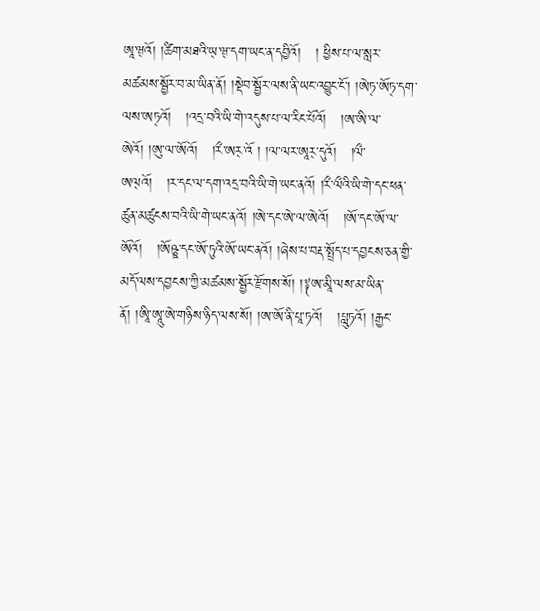ཨཱ་ཝ྄འོ། །ཚིག་མཐའི་ཡ྄་ཝ྄་དག་ཡང་ན་དབྱིའོ།   ། ཕྱིས་པ་ལ་སླར་མཚམས་སྦྱོར་བ་མ་ཡིན་ནོ། །སྡེབ་སྦྱོར་ལས་ནི་ཡང་འབྱུང་ངོ་། །ཨེཏ྄་ཨོཏ྄་དག་ལས་ཨཏ྄འོ།   །འདྲ་བའི་ཡི་གེ་འདུས་པ་ལ་རིང་པོའོ།   །ཨ་ཨི་ལ་ཨེའོ། །ཨུ་ལ་ཨོའོ།   །རྀ་ཨར྄་འོ ། །ལ་ལར་ཨཱར྄་དུའོ།   །ལྀ་ཨལ྄འོ།   །ར་དང་ལ་དག་འདྲ་བའི་ཡི་གེ་ཡང་ནའོ། །རྀ་ལྀའི་ཡི་གེ་དང་ཕན་ཚུན་མཚུངས་བའི་ཡི་གེ་ཡང་ནའོ། །ཨེ་དང་ཨེ་ལ་ཨེའོ།   །ཨོ་དང་ཨོ་ལ་ཨོའོ།   །ཨོཥྛ་དང་ཨོ་ཏུའི་ཨོ་ཡང་ནའོ། །ཞེས་པ་བརྡ་སྤྲོད་པ་དབྱངས་ཅན་གྱི་མདོ་ལས་དབྱངས་ཀྱི་མཚམས་སྦྱོར་རྫོགས་སོ། །༈ཨ་མཱི་ལས་མ་ཡིན་ནོ། །ཨཱི་ཨཱུ་ཨེ་གཉིས་ཉིད་ལས་སོ། །ཨ་ཨོ་ནི་པཱ་ཏའོ།   །པླུཏའོ། །རྒྱང་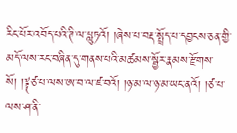རིང་པོར་འབོད་པའི་ཊི་ལ་པླུཏའོ། །ཞེས་པ་བརྡ་སྤྲོད་པ་དབྱངས་ཅན་གྱི་མདོ་ལས་རང་བཞིན་དུ་གནས་པའི་མཚམས་སྦྱོར་རྣམས་རྫོགས་སོ། །༈ཙ་པ་ལས་ཨ་བ་ལ་ཛ་བའོ། །ཉ་མ་ལ་ཉ་མ་ཡང་ནའོ། །ཙ་པ་ལས་ཤ་ནི་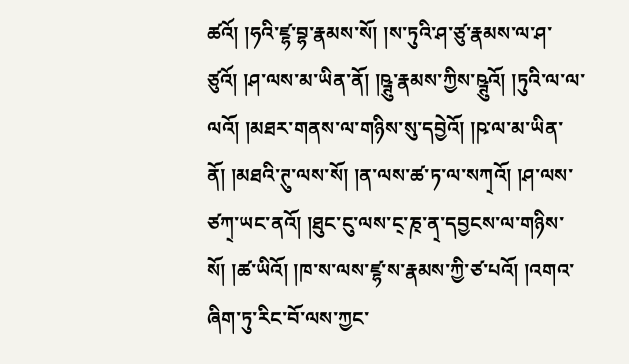ཚའོ། །ཧའི་ཛྷ་བྷ་རྣམས་སོ། །ས་ཏུའི་ཤ་ཙུ་རྣམས་ལ་ཤ་ཙུའོ། །ཤ་ལས་མ་ཡིན་ནོ། །ཥྚུ་རྣམས་ཀྱིས་ཥྚུའོ། །ཏུའི་ལ་ལ་ལའོ། །མཐར་གནས་ལ་གཉིས་སུ་དབྱེའོ། །ཥ་ལ་མ་ཡིན་ནོ། །མཐའི་ཊུ་ལས་སོ། །ན་ལས་ཚ་ཏ་ལ་སཀ྄འོ། །ཤ་ལས་ཙཀ྄་ཡང་ནའོ། །ཐུང་ངུ་ལས་ང྄་ཎ྄་ན྄་དབྱངས་ལ་གཉིས་སོ། །ཚ་ཡིའོ། །ཁ་ས་ལས་ཛྷ་ས་རྣམས་ཀྱི་ཙ་པའོ། །འགའ་ཞིག་ཏུ་རིང་བོ་ལས་ཀྱང་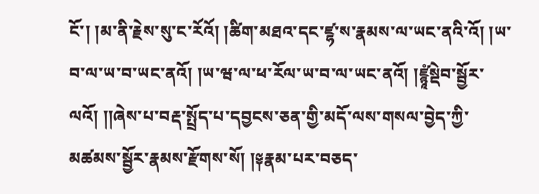ངོ་། །མ་ནི་རྗེས་སུ་ང་རོའོ། །ཚིག་མཐའ་དང་ཛྷ་ས་རྣམས་ལ་ཡང་ནའི་འོ། །ཡ་བ་ལ་ཡ་བ་ཡང་ནའོ། །ཡ་ཝ་ལ་ཕ་རོལ་ཡ་བ་ལ་ཡང་ནའོ། །ཛྙཱཾསྡེབ་སྦྱོར་ལའོ། །།ཞེས་པ་བརྡ་སྤྲོད་པ་དབྱངས་ཅན་གྱི་མདོ་ལས་གསལ་བྱེད་ཀྱི་མཚམས་སྦྱོར་རྣམས་རྫོགས་སོ། །༈རྣམ་པར་བཅད་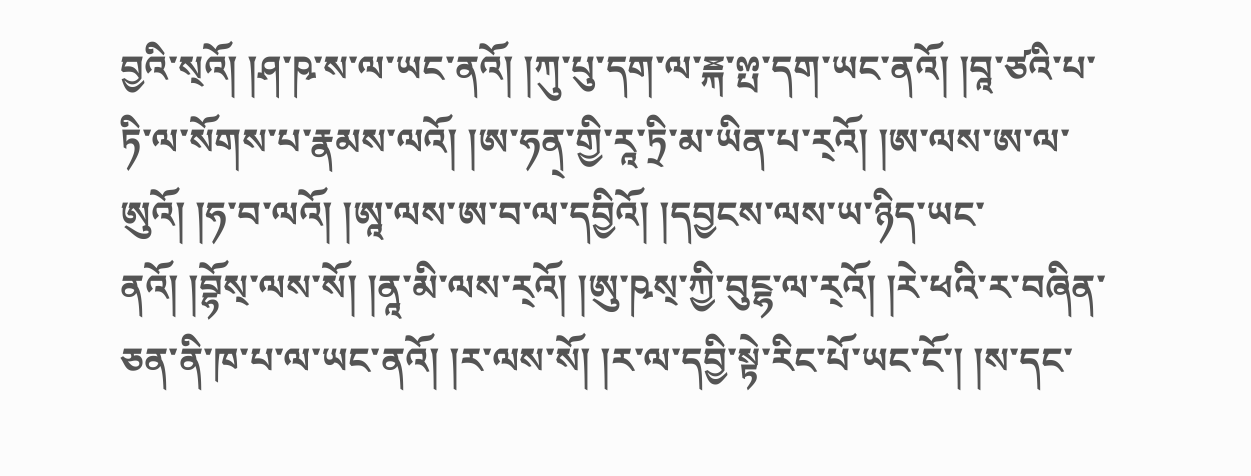བྱའི་ས྄འོ། །ཤ་ཥ་ས་ལ་ཡང་ནའོ། །ཀུ་པུ་དག་ལ་ྈྐ་ྉྤ་དག་ཡང་ནའོ། །བཱ་ཙའི་པ་ཏི་ལ་སོགས་པ་རྣམས་ལའོ། །ཨ་ཧན྄་གྱི་རཱ་ཏྲི་མ་ཡིན་པ་ར྄འོ། །ཨ་ལས་ཨ་ལ་ཨུའོ། །ཧ་བ་ལའོ། །ཨཱ་ལས་ཨ་བ་ལ་དབྱིའོ། །དབྱངས་ལས་ཡ་ཉིད་ཡང་ནའོ། །བྷོས྄་ལས་སོ། །ནཱ་མི་ལས་ར྄འོ། །ཨུ་ཥས྄་ཀྱི་བུངྷ་ལ་ར྄འོ། །རེ་ཕའི་ར་བཞིན་ཅན་ནི་ཁ་པ་ལ་ཡང་ནའོ། །ར་ལས་སོ། །ར་ལ་དབྱི་སྟེ་རིང་པོ་ཡང་ངོ་། །ས་དང་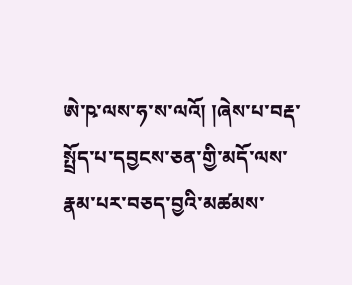ཨེ་ཥ་ལས་ཧ་ས་ལའོ། །ཞེས་པ་བརྡ་སྤྲོད་པ་དབྱངས་ཅན་གྱི་མདོ་ལས་རྣམ་པར་བཅད་བྱའི་མཚམས་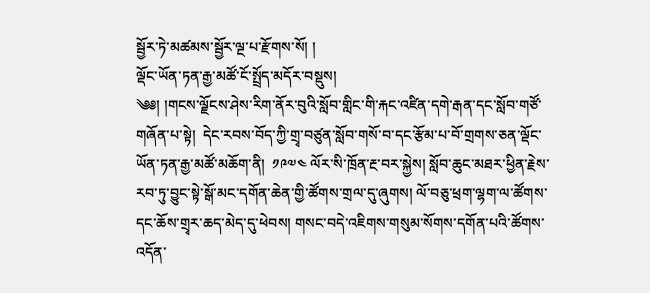སྦྱོར་ཏེ་མཚམས་སྦྱོར་ལྔ་པ་རྫོགས་སོ། །
ལྡོང་ཡོན་ཏན་རྒྱ་མཚོ་ངོ་སྤྲོད་མདོར་བསྡུས།
༄༅། །གངས་ལྗོངས་ཤེས་རིག་ནོར་བུའི་སློབ་གླིང་གི་རྐང་འཛིན་དགེ་རྒན་དང་སློབ་གཙོ་གཞོན་པ་སྟེ།  དེང་རབས་བོད་ཀྱི་གྲྭ་བཙུན་སློབ་གསོ་བ་དང་རྩོམ་པ་བོ་གྲགས་ཅན་ལྡོང་ཡོན་ཏན་རྒྱ་མཚོ་མཆོག་ནི།  ༡༩༧༤ ལོར་སི་ཁྲོན་རྔ་བར་སྐྱེས། སློབ་ཆུང་མཐར་ཕྱིན་རྗེས་རབ་ཏུ་བྱུང་སྟེ་སྒོ་མང་དགོན་ཆེན་གྱི་ཚོགས་གྲལ་དུ་ཞུགས། ལོ་བཅུ་ཕྲག་ལྷག་ལ་ཚོགས་དང་ཆོས་གྲྭར་ཆད་མེད་དུ་ཕེབས། གསང་བདེ་འཇིགས་གསུམ་སོགས་དགོན་པའི་ཚོགས་འདོན་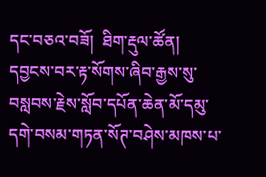དང་བཅའ་བཟོ།  ཐིག་རྡུལ་ཚོན།   དབྱངས་བར་རྟ་སོགས་ཞིབ་རྒྱས་སུ་བསླབས་རྗེས་སློབ་དཔོན་ཆེན་མོ་དམུ་དགེ་བསམ་གཏན་སོཊ་བཤེས་མཁས་པ་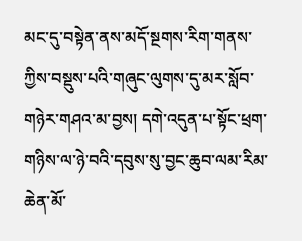མང་དུ་བསྟེན་ནས་མདོ་སྔགས་རིག་གནས་ཀྱིས་བསྡུས་པའི་གཞུང་ལུགས་དུ་མར་སློབ་གཉེར་གཤའ་མ་བྱས། དགེ་འདུན་པ་སྟོང་ཕྲག་གཉིས་ལ་ཉེ་བའི་དབུས་སུ་བྱང་ཆུབ་ལམ་རིམ་ཆེན་མོ་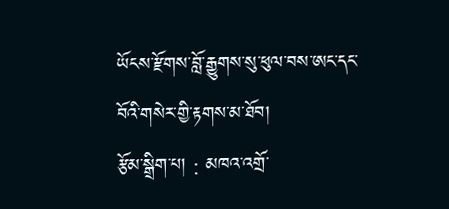ཡོངས་རྫོགས་བློ་རྒྱུགས་སུ་ཕུལ་བས་ཨང་དང་བོའི་གསེར་གྱི་རྟགས་མ་ཐོབ།
རྩོམ་སྒྲིག་པ། : མཁའ་འགྲོ་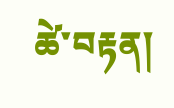ཚེ་བརྟན།